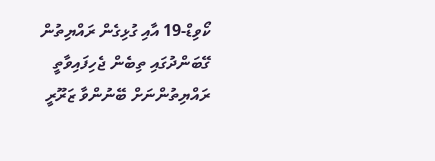ކޯވިޑް-19 އާއި ގުޅިގެން ރައްޔިތުން ގޭބަންދުގައި ތިބެން ޖެހިފައިވާތީ ރައްޔިތުންނަށް ބޭނުންވާ ޒަރޫރީ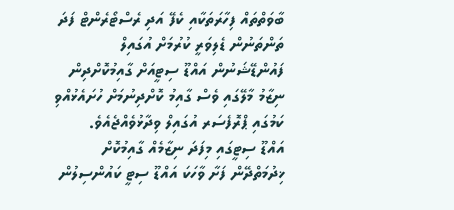ބާވަތްތައް ފިހާރަތަކާއި ކެފޭ އަދި ރެސްޓޯރެންޓް ފަދަ ތަންތަނުން ޑެލިވަރީ ކުރުމަށް އުގައިލް ފައުންޑޭޝަނުން އައްޑޫ ސިޓީއަށް ގާއިމުކޮށްދިން ނިޒާމު މާލޭގައި ވެސް ގާއިމު ކޮށްދިނުމަށް ހުށައެޅުއްވި ކަމުގައި ޕްރޮފެސަރ އުގައިލް ވިދާޅުވެއްޖެއެވެ.
އައްޑޫ ސިޓީގައި މިފަދަ ނިޒާމެއް ގާއިމުކޮށް ޚިދުމަތްދޭން ފަށާ ވާހަކަ އައްޑޫ ސިޓީ ކައުންސިލުން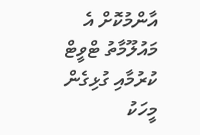އާންމުކޮށް އެ މައުލޫމާތު ޓްވީޓް ކުރުމާއި ގުޅިގެން މީހަކު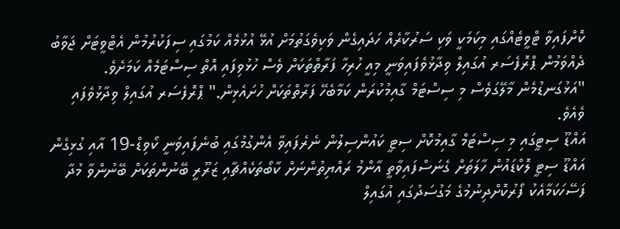ކޮށްފައިވާ ޓްވީޓެއްގައި މިކަމަކީ ވަކި ސަރުކާރެއް ހަދައިގެން ވަކިވެގަތުމަށް އުޅޭ އުޅުމެއް ކަމުގައި ސިފަކުރުމުން އެޓްވީޓަށް ޖަވާބު ދެއްވަމުން ޕްރޮފެސަރ އުގައިލް ވިދާޅުވެފައިވަނީ މިއީ ހުރިހާ ފަރާތްތަކަށް ވެސް ހުޅުވިފައި އޮތް ސިސްޓަމެއް ކަމަށެވެ.
"އަޅުގަނޑުމެން މާލޭގަވެސް މި ސިސްޓަމް ގާއިމުކުރަން ކަމާބެހޭ ފަރާތްތަކަށް ހުށައެޅިން." ޕްރޮފެސަރ އުގައިލް ވިދާޅުވެފައި ވެއެވެ.
އައްޑޫ ސިޓީގައި މި ސިސްޓަމް ގާއިމުކޮށް ސިޓީ ކައުންސިލުން ނެރެފައިވާ އެންގުމުގައި ބުނެފައިވަނީ ކޯވިޑް-19 އާއި ގުޅިގެން އައްޑޫ ސިޓީ ލޮކްޑައުން ހާލަތަށް ގެނަސްފައިވާތީ އާންމު ރައްޔިތުންނަށް ކާބޯތަކެއްޗާއި ޒަރޫރީ ބޭނުންތަކަށް ބޭނުންވާ މުދާ ފަސޭހަކަމާއެކު ފޯރުކޮށްދިނުމުގެ މަގުސަދުގައި އުގައިލް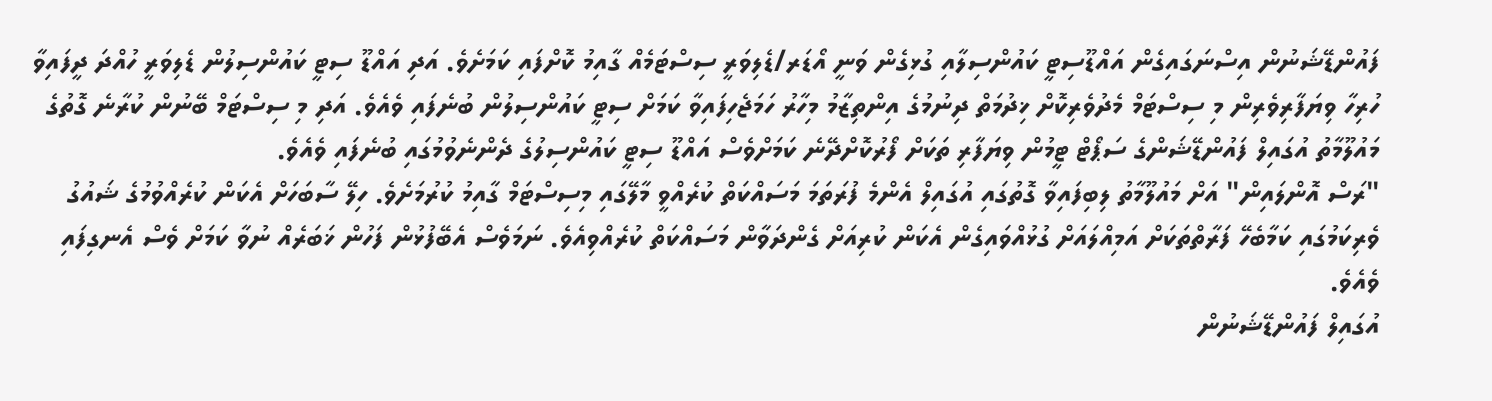ފައުންޑޭޝަނުން އިސްނަގައިގެން އައްޑޫސިޓީ ކައުންސިލާއި ގުޅިގެން ވަނީ އޯޑަރ/ޑެލިވަރީ ސިސްޓަމެއް ގާއިމު ކޮށްފައި ކަމަށެވެ. އަދި އައްޑޫ ސިޓީ ކައުންސިލުން ޑެލިވަރީ ހުއްދަ ދީފައިވާ ހުރިހާ ވިޔަފާރިވެރިން މި ސިސްޓަމް މެދުވެރިކޮށް ޚިދުމަތް ދިނުމުގެ އިންތިޒާމު މިހާރު ހަމަޖެހިފައިވާ ކަމަށް ސިޓީ ކައުންސިލުން ބުނެފައި ވެއެވެ. އަދި މި ސިސްޓަމް ބޭނުން ކުރާނެ ގޮތުގެ މައުލޫމާތު އުގައިލް ފައުންޑޭޝަންގެ ސަޕޯޓް ޓީމުން ވިޔަފާރި ތަކަށް ފޯރުކޮށްދޭނެ ކަމަށްވެސް އައްޑޫ ސިޓީ ކައުންސިލުގެ ދެންނެވުމުގައި ބުނެފައި ވެއެވެ.
"ރަސް އޮންލައިން" އަށް މައުލޫމާތު ލިބިފައިވާ ގޮތުގައި އުގައިލް އެންމެ ފުރަތަމަ މަސައްކަތް ކުރެއްވީ މާލޭގައި މިސިސްޓަމް ގާއިމު ކުރުމަށެވެ. ހިލޭ ސާބަހަށް އެކަން ކުރެއްވުމުގެ ޝައުގު ވެރިކަމުގައި ކަމާބެހޭ ފަރާތްތަކަށް އަމިއްލައަށް ގުޅުއްވައިގެން އެކަން ކުރިއަށް ގެންދަވާން މަސައްކަތް ކުރެއްވިއެވެ. ނަމަވެސް އެބޭފުޅުން ފަހުން ޚަބަރެއް ނުވާ ކަމަށް ވެސް އެނގިފައި ވެއެވެ.
އުގައިލް ފައުންޑޭޝަނުން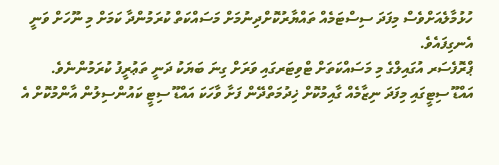ހުޅުމާލެއަށްވެސް މިފަދަ ސިސްޓަމެއް ތައްޔާރުކޮށްދިނުމަށް މަސައްކަތް ކުރަމުންދާ ކަމަށް މި ނޫހަށް ވަނީ އެނގިފައެވެ.
ޕްރޮފެސަރ އުގައިލްގެ މި މަސައްކަތަށް ޓްވިޓަރގައި ވަރަށް ގިނަ ބަޔަކު ދަނީ ތަޢުރީފު ކުރަމުންނެވެ.
އައްޑޫ ސިޓީގައި މިފަދަ ނިޒާމެއް ގާއިމުކޮށް ޚިދުމަތްދޭން ފަށާ ވާހަކަ އައްޑޫ ސިޓީ ކައުންސިލުން އާންމުކޮށް އެ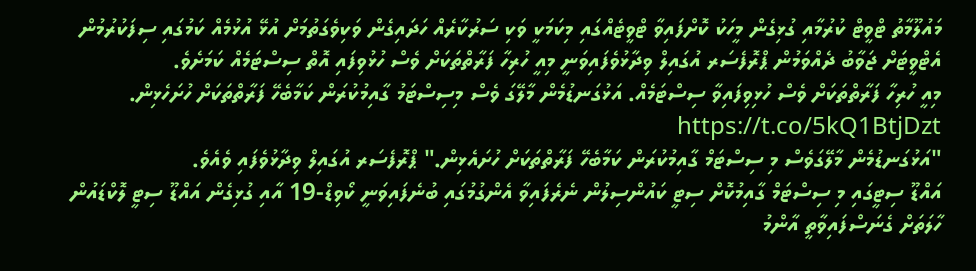މައުލޫމާތު ޓްވީޓް ކުރުމާއި ގުޅިގެން މީހަކު ކޮށްފައިވާ ޓްވީޓެއްގައި މިކަމަކީ ވަކި ސަރުކާރެއް ހަދައިގެން ވަކިވެގަތުމަށް އުޅޭ އުޅުމެއް ކަމުގައި ސިފަކުރުމުން އެޓްވީޓަށް ޖަވާބު ދެއްވަމުން ޕްރޮފެސަރ އުގައިލް ވިދާޅުވެފައިވަނީ މިއީ ހުރިހާ ފަރާތްތަކަށް ވެސް ހުޅުވިފައި އޮތް ސިސްޓަމެއް ކަމަށެވެ.
މިއީ ހުރިހާ ފަރާތްތަކަށް ވެސް ހުޅިވިފައިވާ ސިސްޓަމެއް. އަޅުގަނޑުމެން މާލޭގަ ވެސް މިސިސްޓަމު ގާއިމުކުރަން ކަމާބެހޭ ފަރާތްތަކަށް ހުށަހެޅިން. https://t.co/5kQ1BtjDzt
"އަޅުގަނޑުމެން މާލޭގަވެސް މި ސިސްޓަމް ގާއިމުކުރަން ކަމާބެހޭ ފަރާތްތަކަށް ހުށައެޅިން." ޕްރޮފެސަރ އުގައިލް ވިދާޅުވެފައި ވެއެވެ.
އައްޑޫ ސިޓީގައި މި ސިސްޓަމް ގާއިމުކޮށް ސިޓީ ކައުންސިލުން ނެރެފައިވާ އެންގުމުގައި ބުނެފައިވަނީ ކޯވިޑް-19 އާއި ގުޅިގެން އައްޑޫ ސިޓީ ލޮކްޑައުން ހާލަތަށް ގެނަސްފައިވާތީ އާންމު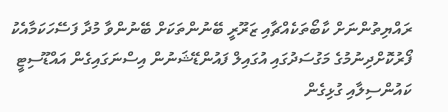ރައްޔިތުންނަށް ކާބޯތަކެއްޗާއި ޒަރޫރީ ބޭނުންތަކަށް ބޭނުންވާ މުދާ ފަސޭހަކަމާއެކު ފޯރުކޮށްދިނުމުގެ މަގުސަދުގައި އުގައިލް ފައުންޑޭޝަނުން އިސްނަގައިގެން އައްޑޫސިޓީ ކައުންސިލާއި ގުޅިގެން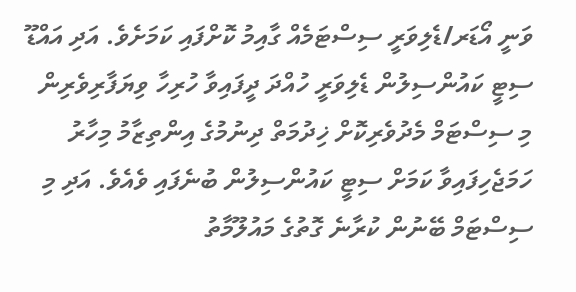ވަނީ އޯޑަރ/ޑެލިވަރީ ސިސްޓަމެއް ގާއިމު ކޮށްފައި ކަމަށެވެ. އަދި އައްޑޫ ސިޓީ ކައުންސިލުން ޑެލިވަރީ ހުއްދަ ދީފައިވާ ހުރިހާ ވިޔަފާރިވެރިން މި ސިސްޓަމް މެދުވެރިކޮށް ޚިދުމަތް ދިނުމުގެ އިންތިޒާމު މިހާރު ހަމަޖެހިފައިވާ ކަމަށް ސިޓީ ކައުންސިލުން ބުނެފައި ވެއެވެ. އަދި މި ސިސްޓަމް ބޭނުން ކުރާނެ ގޮތުގެ މައުލޫމާތު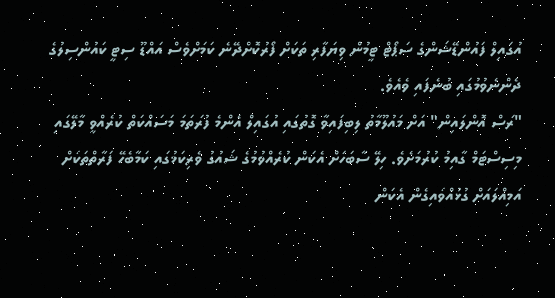އުގައިލް ފައުންޑޭޝަންގެ ސަޕޯޓް ޓީމުން ވިޔަފާރި ތަކަށް ފޯރުކޮށްދޭނެ ކަމަށްވެސް އައްޑޫ ސިޓީ ކައުންސިލުގެ ދެންނެވުމުގައި ބުނެފައި ވެއެވެ.
"ރަސް އޮންލައިން" އަށް މައުލޫމާތު ލިބިފައިވާ ގޮތުގައި އުގައިލް އެންމެ ފުރަތަމަ މަސައްކަތް ކުރެއްވީ މާލޭގައި މިސިސްޓަމް ގާއިމު ކުރުމަށެވެ. ހިލޭ ސާބަހަށް އެކަން ކުރެއްވުމުގެ ޝައުގު ވެރިކަމުގައި ކަމާބެހޭ ފަރާތްތަކަށް އަމިއްލައަށް ގުޅުއްވައިގެން އެކަން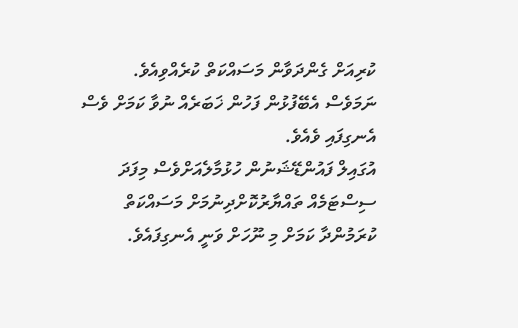ކުރިއަށް ގެންދަވާން މަސައްކަތް ކުރެއްވިއެވެ. ނަމަވެސް އެބޭފުޅުން ފަހުން ޚަބަރެއް ނުވާ ކަމަށް ވެސް އެނގިފައި ވެއެވެ.
އުގައިލް ފައުންޑޭޝަނުން ހުޅުމާލެއަށްވެސް މިފަދަ ސިސްޓަމެއް ތައްޔާރުކޮށްދިނުމަށް މަސައްކަތް ކުރަމުންދާ ކަމަށް މި ނޫހަށް ވަނީ އެނގިފައެވެ.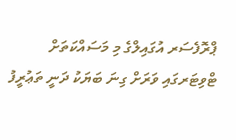ޕްރޮފެސަރ އުގައިލްގެ މި މަސައްކަތަށް ޓްވިޓަރގައި ވަރަށް ގިނަ ބަޔަކު ދަނީ ތަޢުރީފު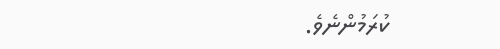ކުރަމުންނެވެ.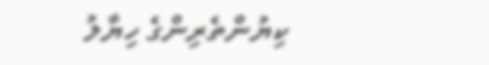ކިޔުންތެރިންގެ ހިޔާލު